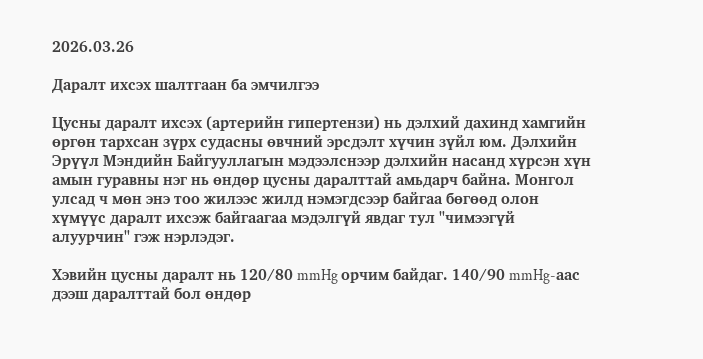2026.03.26

Даралт ихсэх шалтгаан ба эмчилгээ

Цусны даралт ихсэх (артерийн гипертензи) нь дэлхий дахинд хамгийн өргөн тархсан зүрх судасны өвчний эрсдэлт хүчин зүйл юм. Дэлхийн Эрүүл Мэндийн Байгууллагын мэдээлснээр дэлхийн насанд хүрсэн хүн амын гуравны нэг нь өндөр цусны даралттай амьдарч байна. Монгол улсад ч мөн энэ тоо жилээс жилд нэмэгдсээр байгаа бөгөөд олон хүмүүс даралт ихсэж байгаагаа мэдэлгүй явдаг тул "чимээгүй алуурчин" гэж нэрлэдэг.

Хэвийн цусны даралт нь 120/80 mmHg орчим байдаг. 140/90 mmHg-аас дээш даралттай бол өндөр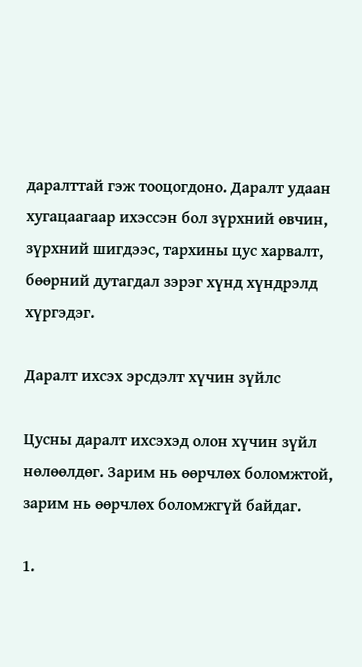даралттай гэж тооцогдоно. Даралт удаан хугацаагаар ихэссэн бол зүрхний өвчин, зүрхний шигдээс, тархины цус харвалт, бөөрний дутагдал зэрэг хүнд хүндрэлд хүргэдэг.

Даралт ихсэх эрсдэлт хүчин зүйлс

Цусны даралт ихсэхэд олон хүчин зүйл нөлөөлдөг. Зарим нь өөрчлөх боломжтой, зарим нь өөрчлөх боломжгүй байдаг.

1.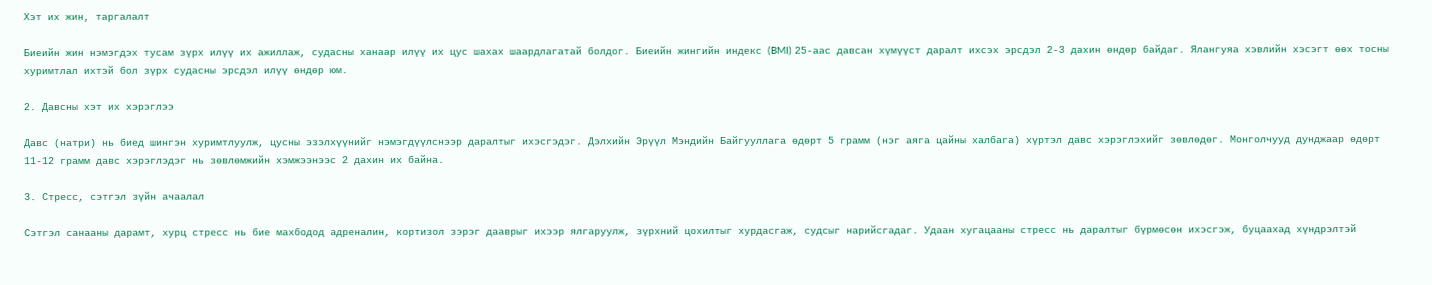Хэт их жин, таргалалт

Биеийн жин нэмэгдэх тусам зүрх илүү их ажиллаж, судасны ханаар илүү их цус шахах шаардлагатай болдог. Биеийн жингийн индекс (BMI) 25-аас давсан хүмүүст даралт ихсэх эрсдэл 2-3 дахин өндөр байдаг. Ялангуяа хэвлийн хэсэгт өөх тосны хуримтлал ихтэй бол зүрх судасны эрсдэл илүү өндөр юм.

2. Давсны хэт их хэрэглээ

Давс (натри) нь биед шингэн хуримтлуулж, цусны эзэлхүүнийг нэмэгдүүлснээр даралтыг ихэсгэдэг. Дэлхийн Эрүүл Мэндийн Байгууллага өдөрт 5 грамм (нэг аяга цайны халбага) хүртэл давс хэрэглэхийг зөвлөдөг. Монголчууд дунджаар өдөрт 11-12 грамм давс хэрэглэдэг нь зөвлөмжийн хэмжээнээс 2 дахин их байна.

3. Стресс, сэтгэл зүйн ачаалал

Сэтгэл санааны дарамт, хурц стресс нь бие махбодод адреналин, кортизол зэрэг дааврыг ихээр ялгаруулж, зүрхний цохилтыг хурдасгаж, судсыг нарийсгадаг. Удаан хугацааны стресс нь даралтыг бүрмөсөн ихэсгэж, буцаахад хүндрэлтэй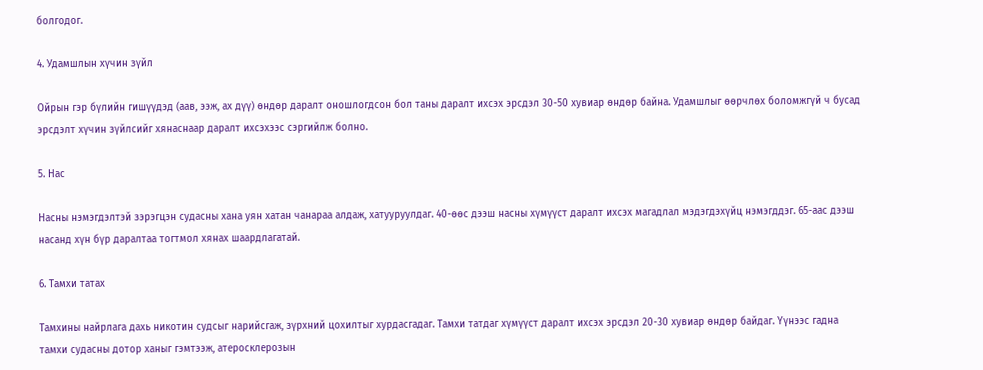болгодог.

4. Удамшлын хүчин зүйл

Ойрын гэр бүлийн гишүүдэд (аав, ээж, ах дүү) өндөр даралт оношлогдсон бол таны даралт ихсэх эрсдэл 30-50 хувиар өндөр байна. Удамшлыг өөрчлөх боломжгүй ч бусад эрсдэлт хүчин зүйлсийг хянаснаар даралт ихсэхээс сэргийлж болно.

5. Нас

Насны нэмэгдэлтэй зэрэгцэн судасны хана уян хатан чанараа алдаж, хатууруулдаг. 40-өөс дээш насны хүмүүст даралт ихсэх магадлал мэдэгдэхүйц нэмэгддэг. 65-аас дээш насанд хүн бүр даралтаа тогтмол хянах шаардлагатай.

6. Тамхи татах

Тамхины найрлага дахь никотин судсыг нарийсгаж, зүрхний цохилтыг хурдасгадаг. Тамхи татдаг хүмүүст даралт ихсэх эрсдэл 20-30 хувиар өндөр байдаг. Үүнээс гадна тамхи судасны дотор ханыг гэмтээж, атеросклерозын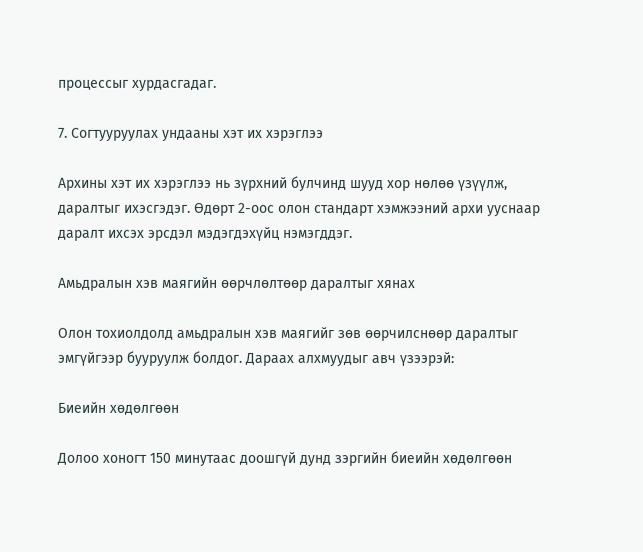процессыг хурдасгадаг.

7. Согтууруулах ундааны хэт их хэрэглээ

Архины хэт их хэрэглээ нь зүрхний булчинд шууд хор нөлөө үзүүлж, даралтыг ихэсгэдэг. Өдөрт 2-оос олон стандарт хэмжээний архи ууснаар даралт ихсэх эрсдэл мэдэгдэхүйц нэмэгддэг.

Амьдралын хэв маягийн өөрчлөлтөөр даралтыг хянах

Олон тохиолдолд амьдралын хэв маягийг зөв өөрчилснөөр даралтыг эмгүйгээр бууруулж болдог. Дараах алхмуудыг авч үзээрэй:

Биеийн хөдөлгөөн

Долоо хоногт 150 минутаас доошгүй дунд зэргийн биеийн хөдөлгөөн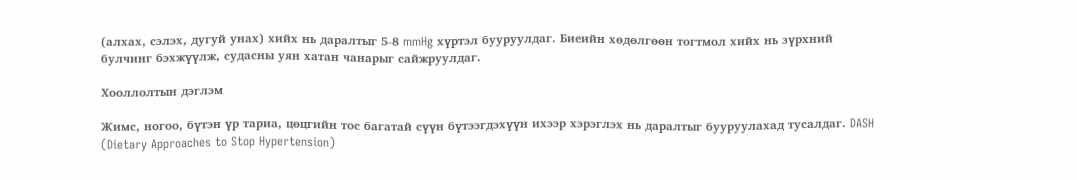(алхах, сэлэх, дугуй унах) хийх нь даралтыг 5-8 mmHg хүртэл бууруулдаг. Биеийн хөдөлгөөн тогтмол хийх нь зүрхний булчинг бэхжүүлж, судасны уян хатан чанарыг сайжруулдаг.

Хооллолтын дэглэм

Жимс, ногоо, бүтэн үр тариа, цөцгийн тос багатай сүүн бүтээгдэхүүн ихээр хэрэглэх нь даралтыг бууруулахад тусалдаг. DASH (Dietary Approaches to Stop Hypertension)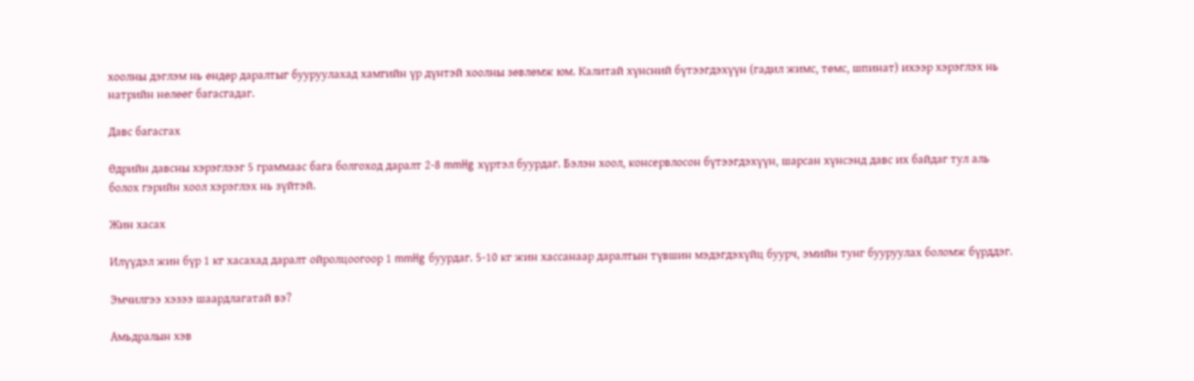хоолны дэглэм нь өндөр даралтыг бууруулахад хамгийн үр дүнтэй хоолны зөвлөмж юм. Калитай хүнсний бүтээгдэхүүн (гадил жимс, төмс, шпинат) ихээр хэрэглэх нь натрийн нөлөөг багасгадаг.

Давс багасгах

Өдрийн давсны хэрэглээг 5 граммаас бага болгоход даралт 2-8 mmHg хүртэл буурдаг. Бэлэн хоол, консервлосон бүтээгдэхүүн, шарсан хүнсэнд давс их байдаг тул аль болох гэрийн хоол хэрэглэх нь зүйтэй.

Жин хасах

Илүүдэл жин бүр 1 кг хасахад даралт ойролцоогоор 1 mmHg буурдаг. 5-10 кг жин хассанаар даралтын түвшин мэдэгдэхүйц буурч, эмийн тунг бууруулах боломж бүрддэг.

Эмчилгээ хэзээ шаардлагатай вэ?

Амьдралын хэв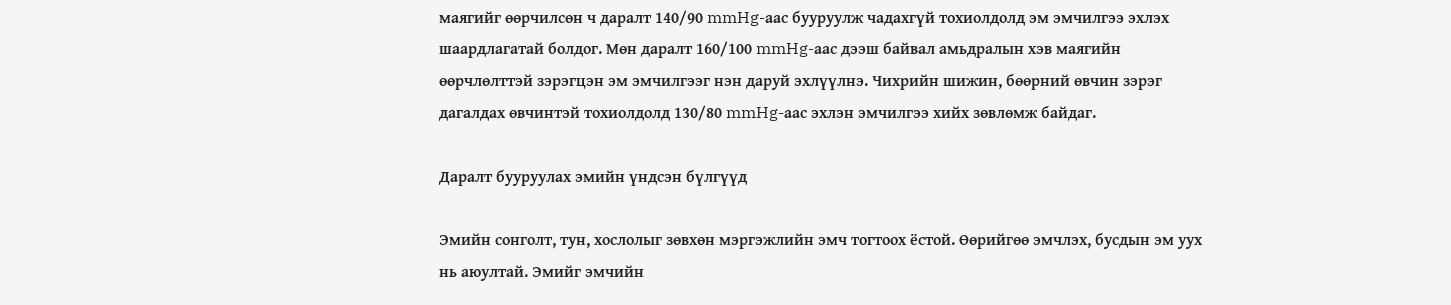маягийг өөрчилсөн ч даралт 140/90 mmHg-аас бууруулж чадахгүй тохиолдолд эм эмчилгээ эхлэх шаардлагатай болдог. Мөн даралт 160/100 mmHg-аас дээш байвал амьдралын хэв маягийн өөрчлөлттэй зэрэгцэн эм эмчилгээг нэн даруй эхлүүлнэ. Чихрийн шижин, бөөрний өвчин зэрэг дагалдах өвчинтэй тохиолдолд 130/80 mmHg-аас эхлэн эмчилгээ хийх зөвлөмж байдаг.

Даралт бууруулах эмийн үндсэн бүлгүүд

Эмийн сонголт, тун, хослолыг зөвхөн мэргэжлийн эмч тогтоох ёстой. Өөрийгөө эмчлэх, бусдын эм уух нь аюултай. Эмийг эмчийн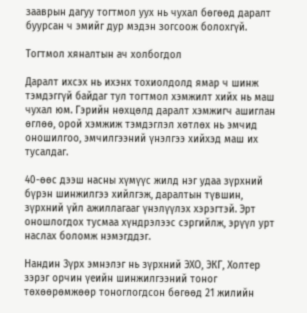зааврын дагуу тогтмол уух нь чухал бөгөөд даралт буурсан ч эмийг дур мэдэн зогсоож болохгүй.

Тогтмол хяналтын ач холбогдол

Даралт ихсэх нь ихэнх тохиолдолд ямар ч шинж тэмдэггүй байдаг тул тогтмол хэмжилт хийх нь маш чухал юм. Гэрийн нөхцөлд даралт хэмжигч ашиглан өглөө, орой хэмжиж тэмдэглэл хөтлөх нь эмчид оношилгоо, эмчилгээний үнэлгээ хийхэд маш их тусалдаг.

40-өөс дээш насны хүмүүс жилд нэг удаа зүрхний бүрэн шинжилгээ хийлгэж, даралтын түвшин, зүрхний үйл ажиллагааг үнэлүүлэх хэрэгтэй. Эрт оношлогдох тусмаа хүндрэлээс сэргийлж, эрүүл урт наслах боломж нэмэгддэг.

Нандин Зүрх эмнэлэг нь зүрхний ЭХО, ЭКГ, Холтер зэрэг орчин үеийн шинжилгээний тоног төхөөрөмжөөр тоноглогдсон бөгөөд 21 жилийн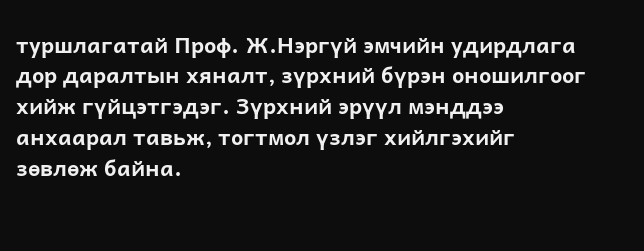туршлагатай Проф. Ж.Нэргүй эмчийн удирдлага дор даралтын хяналт, зүрхний бүрэн оношилгоог хийж гүйцэтгэдэг. Зүрхний эрүүл мэнддээ анхаарал тавьж, тогтмол үзлэг хийлгэхийг зөвлөж байна.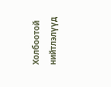Холбоотой нийтлэлүүд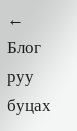← Блог руу буцах